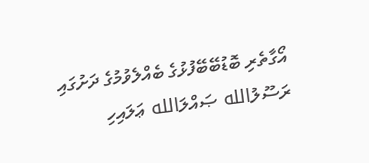އޯގާތެރި ބޮޑުބޭބޭފުޅުގެ ބެއްލެވުމުގެ ދަށުގައި
ރަސޫލުالله ޞައްލަالله ޢަލައިހި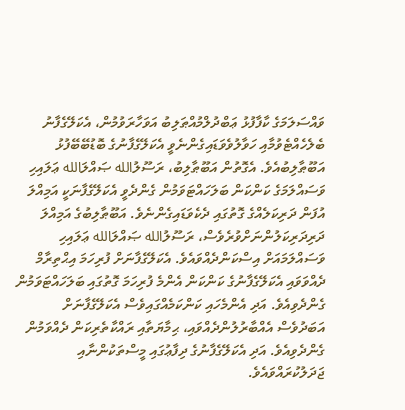ވައްސަލަމަގެ ކާފާފުޅު ޢަބްދުލްމުއްޠަލިބު އަވަހާރަވުމުން، އެކަލޭގެފާނު ބެލެހެއްޓެވުމާއި ހަވާލުވެވަޑައިގެންނެވީ އެކަލޭގެފާނުގެ ބޮޑުބޭބޭފުޅު އަބޫޠާލިބުއެވެ. އެގޮތުން އަބޫޠާލިބު، ރަސޫލުالله ޞައްލަالله ޢަލައިހި ވަސައްލަމަގެ ކަންކަން ބަލަހައްޓަވަމުން ގެންދެވީ އެކަލޭގެފާނަކީ އަމިއްލަ އުފަން ދަރިކަލެއްގެ ގޮތުގައި ދެކެވަޑައިގެންނެވެ. އަބޫޠާލިބުގެ އަމިއްލަ ދަރިދަރިކަލުންނަށްވުރެވެސް، ރަސޫލުالله ޞައްލަالله ޢަލައިހި ވަސައްލަމައަށް އިސްކަންދެއްވައެވެ. އެކަލޭގެފާނަށް ފުރިހަމަ އިޙްތިރާމް ދެއްވަވައި އެކަލޭގެފާނުގެ ކަންކަން އެންމެ ފުރިހަމަ ގޮތުގައި ބަލަހައްޓަވަމުން ގެންދެވިއެވެ. އަދި އެންމެހައި ކަންކަމެއްގައިވެސް އެކަލޭގެފާނަށް އަބަދުވެސް އެއްބާރުލުންދެއްވައި، ޙިމާޔަތާއި ރައްކާތެރިކަން ދެއްވަމުން ގެންދެވިއެވެ. އަދި އެކަލޭގެފާނުގެ ދިފާޢުގައި މީސްތަކުންނާއި ޖަދަލުކުރައްވައެވެ.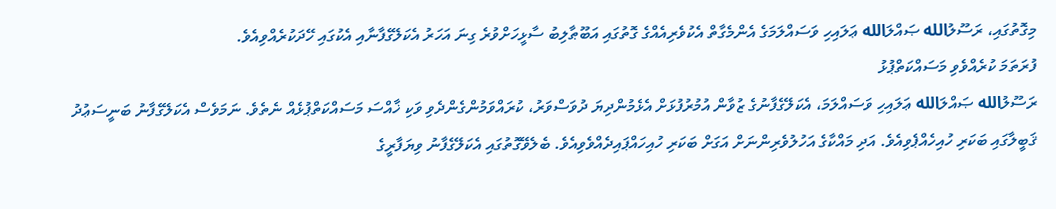މިގޮތުގައި، ރަސޫލުالله ޞައްލަالله ޢަލައިހި ވަސައްލަމަގެ އެންމެގާތް އެކުވެރިއެއްގެ ގޮތުގައި އަބޫޠާލިބު ސާޅީހަށްވުރެ ގިނަ އަހަރު އެކަލޭގެފާނާއި އެކުގައި ހޭދަކުރެއްވިއެވެ.
ފުރަތަމަ ކުރެއްވެވި މަސައްކަތްޕުޅު
ރަސޫލުالله ޞައްލަالله ޢަލައިހި ވަސައްލަމަ، އެކަލޭގެފާނުގެ ޒުވާން އުމުރުފުޅަށް އެޅެމުންދިޔަ ދުވަސްވަރު، ކުރައްވަމުންގެންދެވި ވަކި ޚާއްސަ މަސައްކަތްޕުޅެއް ނެތެވެ. ނަމަވެސް އެކަލޭގެފާނު ބަނީސަޢުދު ޤަބީލާގައި ބަކަރި ހުއިހެއްޕެވިއެވެ. އަދި މައްކާގެ އަހުލުވެރިންނަށް އަގަށް ބަކަރި ހުއިހައްޕައިދެއްވެވިއެވެ. ބެލެވޭގޮތުގައި އެކަލޭގެފާނު ވިޔަފާރީގެ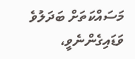މަސައްކަތަށް ބަދަލުވެ ވަޑައިގެންނެވީ،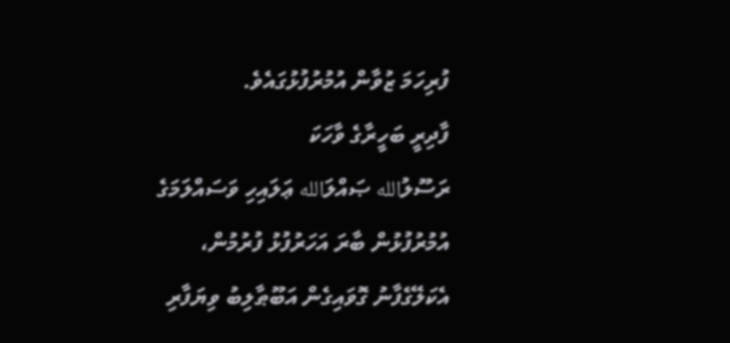ފުރިހަމަ ޒުވާން އުމުރުފުޅުގައެވެ.
ފާދިރީ ބަހީރާގެ ވާހަކަ
ރަސޫލުالله ޞައްލަالله ޢަލައިހި ވަސައްލަމަގެ އުމުރުފުޅުން ބާރަ އަހަރުފުޅު ފުރުމުން، އެކަލޭގެފާނު ގޮވައިގެން އަބޫޠާލިބު ވިޔަފާރި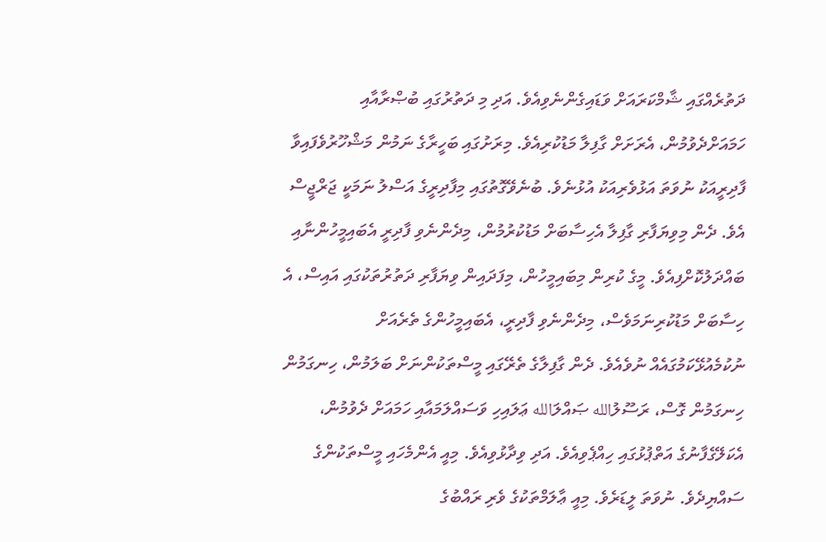ދަތުރެއްގައި ޝާމްކަރައަށް ވަޑައިގެންނެވިއެވެ. އަދި މި ދަތުރުގައި ބުޞްރާއާއި ހަމައަށްދެވުމުން، އެރަށަށް ގާފިލާ މަޑުކުރިއެވެ. މިރަށުގައި ބަހީރާގެ ނަމުން މަޝްހޫރުވެފައިވާ ފާދިރީއަކު ނުވަތަ އަޅުވެރިއަކު އުޅުނެވެ. ބުނެވޭގޮތުގައި މިފާދިރީގެ އަސްލު ނަމަކީ ޖަރްޖީސް އެވެ. ދެން މިވިޔަފާރި ގާފިލާ އެހިސާބަށް މަޑުކުރުމުން، މިދެންނެވި ފާދިރީ އެބައިމީހުންނާއި ބައްދަލުކޮށްފިއެވެ. މީގެ ކުރިން މިބައިމީހުން، މިފަދައިން ވިޔަފާރި ދަތުރުތަކުގައި އައިސް، އެ ހިސާބަށް މަޑުކުރިނަމަވެސް، މިދެންނެވި ފާދިރީ، އެބައިމީހުންގެ ތެރެއަށް ނުކުމެއުޅޭކަމުގައެއް ނުވެއެވެ. ދެން ގާފިލާގެ ތެރޭގައި މީސްތަކުންނަށް ބަލަމުން، ހިނގަމުން ހިނގަމުން ގޮސް، ރަސޫލުالله ޞައްލަالله ޢަލައިހި ވަސައްލަމައާއި ހަމައަށް ދެވުމުން، އެކަލޭގެފާނުގެ އަތްޕުޅުގައި ހިއްޕެވިއެވެ. އަދި ވިދާޅުވިއެވެ. މިއީ އެންމެހައި މީސްތަކުންގެ ސައްޔިދެވެ. ނުވަތަ ލީޑަރެވެ. މިއީ ޢާލަމްތަކުގެ ވެރި ރައްބުގެ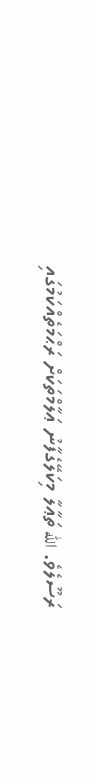ރަސޫލެވެ. الله ތަޢާލާ މިކަލޭގެފާނު ޢަލާމްތަކަށް ރަޙްމަތެއްކަމުގައި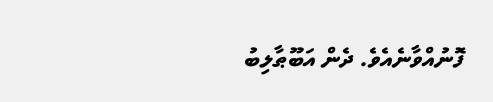ފޮނުއްވާނެއެވެ. ދެން އަބޫޠާލިބު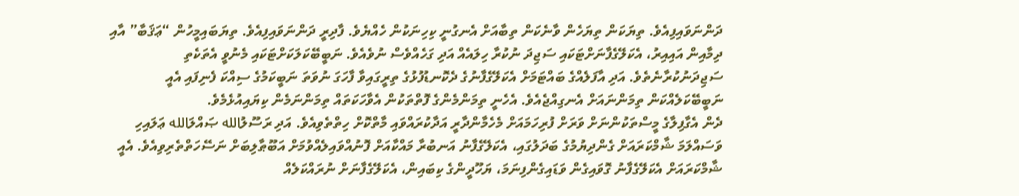ދަންނަވައިފިއެވެ. ތިޔަކަން ތިޔަހެން ވާނެކަން ތިބާއަށް އެނގުނީ ކިހިނަކުން ހެއްޔެވެ. ފާދިރީ ދަންނަވައިފިއެވެ. ތިޔަބައިމީހުން “ޢަޤަބާ” އާއި ދިމާއިން އައިއިރު، އެކަލޭގެފާނަށްޓަކައި ސަޖިދަ ނުކުރާ ހިލައެއް އަދި ގަހެއްވެސް ނުވެއެވެ. ނަބީބޭކަލަކަށްޓަކައި މެނުވީ އެތަކެތި ސަޖިދަނުކުރާނެތެވެ. އަދި އާފަލެއްގެ ބައްޓަމަށް އެކަލޭގެފާނުގެ ދެކޮނޑުފުޅުގެ ތިރީގައިވާ ފާހަގަ ނުވަތަ ނަބީކަމުގެ ސިއްކަ ފެނިފައި އެއީ ނަބީބޭކަލެއްކަން ތިމަންނައަށް އެނގިއްޖެއެވެ. އެހެނީ ތިމަންމެންގެ ފޮތްތަކުން އެވާހަކަތައް ތިމަންނަމެން ކިޔައިއުޅެމެވެ.
ދެން އެގާފިލާގެ މީސްތަކުންނަށް ވަރަށް ފުރިހަމައަށް މެހެމާންދާރީ އަދާކުރައްވައި މާތްކޮށް ހިތްތެވިއެވެ. އަދި ރަސޫލުالله ޞައްލަالله ޢަލައިހި ވަސައްލަމަ ޝާމްކަރައަށް ގެންދިޔުމުގެ ބަދަލުގައި، އެކަލޭގެފާނު އަނބުރާ މައްކާއަށް ފޮނުއްވައިލެއްވުމަށް އަބޫޠާލިބަށް ނަސޭހަތްތެރިވިއެވެ. އެއީ ޝާމްކަރައަށް އެކަލޭގެފާނު ގޮވައިގެން ވަޑައިގެންފިނަމަ، ޔަހޫދީންގެ ކިބައިން، އެކަލޭގެފާނަށް ނުރައްކަލެއް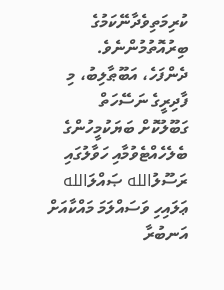ކުރިމަތިވެދާނޭކަމުގެ ބިރުއޮތުމުންނެވެ. ދެންފަހެ، އަބޫޠާލިބު، މި ފާދިރީގެ ނަސޭހަތް ގަބޫލުކޮށް ބަޔަކުމީހުންގެ ބެލެހެއްޓެވުމާއި ހަވާލުގައި ރަސޫލުالله ޞައްލަالله ޢަލައިހި ވަސައްލަމަ މައްކާއަށް އަނބުރާ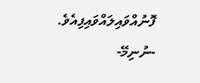ފޮނުއްވައިލައްވައިފިއެވެ.
-ނުނިމޭ-